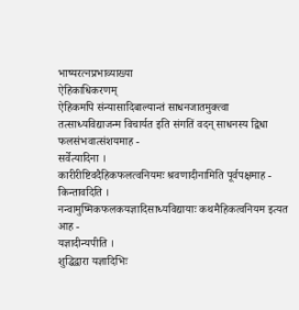भाष्यरत्नप्रभाव्याख्या
ऐहिकाधिकरणम्
ऐहिकमपि संन्यासादिबाल्यान्तं साधनजातमुक्त्वा तत्साध्यविद्याजन्म विचार्यत इति संगतिं वदन् साधनस्य द्विधा फलसंभवात्संशयमाह -
सर्वेत्यादिना ।
कारीरीष्टिवदैहिकफलत्वनियमः श्रवणादीनामिति पूर्वपक्षमाह -
किन्तावदिति ।
नन्वामुष्मिकफलकयज्ञादिसाध्यविद्यायाः कथमैहिकत्वनियम इत्यत आह -
यज्ञादीन्यपीति ।
शुद्धिद्वारा यज्ञादिभिः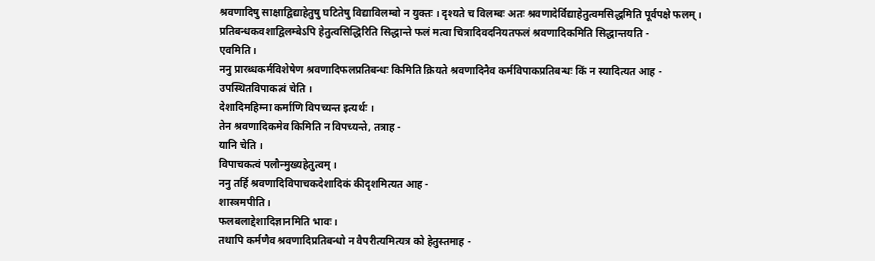श्रवणादिषु साक्षाद्विद्याहेतुषु घटितेषु विद्याविलम्बो न युक्तः । दृश्यते च विलम्बः अतः श्रवणादेर्विद्याहेतुत्वमसिद्धमिति पूर्वपक्षे फलम् ।
प्रतिबन्धकवशाद्विलम्बेऽपि हेतुत्वसिद्धिरिति सिद्धान्ते फलं मत्वा चित्रादिवदनियतफलं श्रवणादिकमिति सिद्धान्तयति -
एवमिति ।
ननु प्रारब्धकर्मविशेषेण श्रवणादिफलप्रतिबन्धः किमिति क्रियते श्रवणादिनैव कर्मविपाकप्रतिबन्धः किं न स्यादित्यत आह -
उपस्थितविपाकत्वं चेति ।
देशादिमहिम्ना कर्माणि विपच्यन्त इत्यर्थः ।
तेन श्रवणादिकमेव किमिति न विपच्यन्ते, तत्राह -
यानि चेति ।
विपाचकत्वं पलौन्मुख्यहेतुत्वम् ।
ननु तर्हि श्रवणादिविपाचकदेशादिकं कीदृशमित्यत आह -
शास्त्रमपीति ।
फलबलाद्देशादिज्ञानमिति भावः ।
तथापि कर्मणैव श्रवणादिप्रतिबन्धो न वैपरीत्यमित्यत्र को हेतुस्तमाह -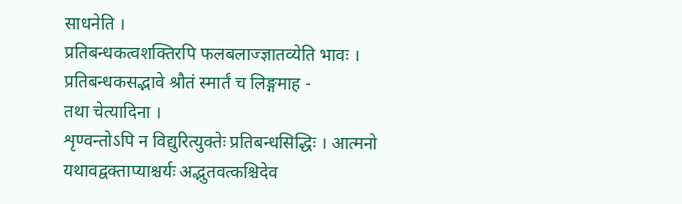साधनेति ।
प्रतिबन्धकत्वशक्तिरपि फलबलाज्ज्ञातव्येति भावः ।
प्रतिबन्धकसद्भावे श्रौतं स्मार्तं च लिङ्गमाह -
तथा चेत्यादिना ।
शृण्वन्तोऽपि न विद्युरित्युक्तेः प्रतिबन्धसिद्धिः । आत्मनो यथावद्वक्ताप्याश्चर्यः अद्भुतवत्कश्चिदेव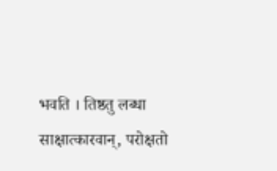भवति । तिष्ठतु लब्धा साक्षात्कारवान्, परोक्षतो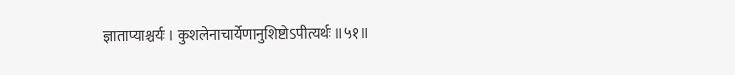ज्ञाताप्याश्चर्यः । कुशलेनाचार्येणानुशिष्टोऽपीत्यर्थः ॥५१॥